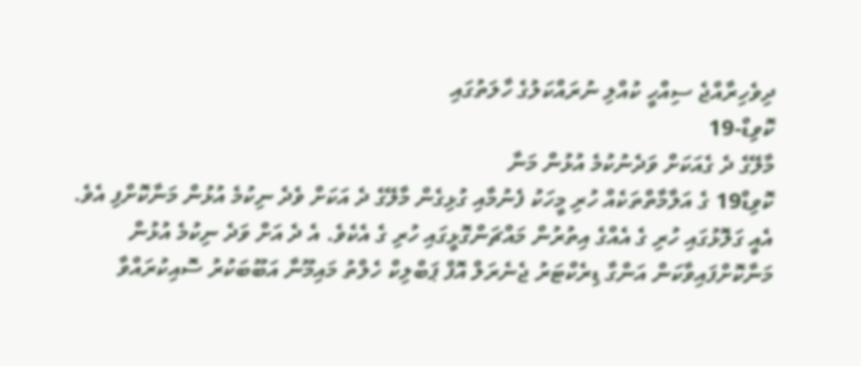ދިވެހިރާއްޖެ ސިއްހީ ކުއްލި ނުރައްކަލުގެ ހާލަތުގައި
ކޮވިޑް-19
މާލޭގެ ދެ ގެއަކަށް ވަދެނުކުމެ އުޅުން މަނާ
ކޮވިޑް19 ގެ އަލާމާތްތަކެއް ހުރި މީހަކު ފެނުމާއި ގުޅިގެން މާލޭގެ ދެ އަކަށް ވެދެ ނިކުމެ އުޅުން މަނާކޮށްފި އެވެ.
އެއީ ގަލޮޅުގައި ހުރި ގެ އެއްގެ އިތުރުން މައްޗަންގޮޅީގައި ހުރި ގެ އެކެވެ. އެ ދެ އަށް ވަދެ ނިކުމެ އުޅުން މަނާކޮށްފައިވާކަން އަންގާ ޑިރެކްޓަރު ޖެނެރަލް އޮފް ޕަބްލިކް ހެލްތު މައިމޫނާ އަބޫބަކުރު ސޮއިކުރައްވާ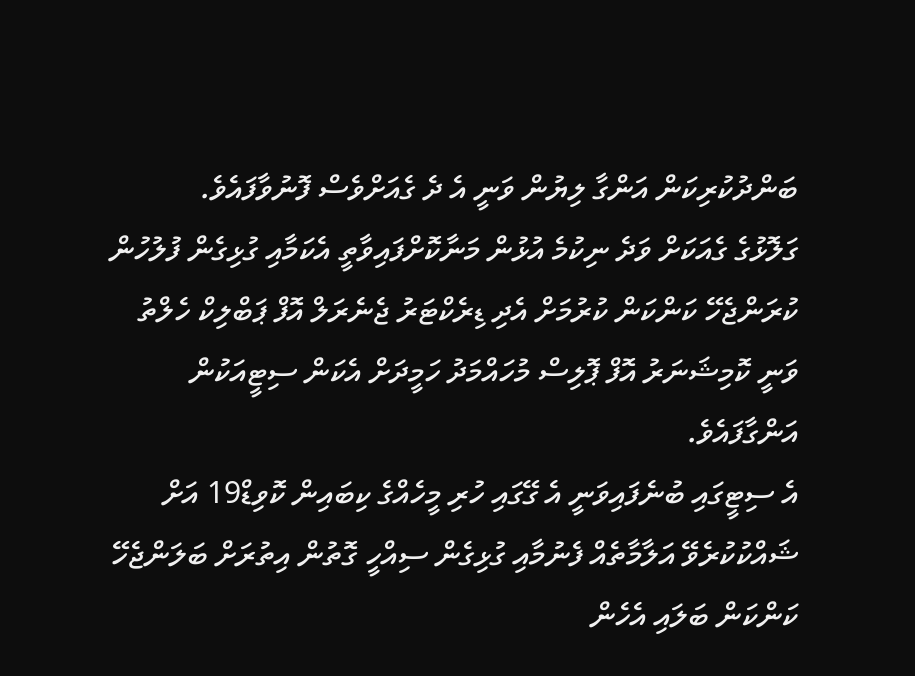ބަންދުކުރިކަން އަންގާ ލިޔުން ވަނީ އެ ދެ ގެއަށްވެސް ފޮނުވާފައެވެ.
ގަލޮޅުގެ ގެއަކަށް ވަދެ ނިކުމެ އުޅުން މަނާކޮށްފައިވާތީ އެކަމާއި ގުޅިގެން ފުލުހުން ކުރަންޖެހޭ ކަންކަން ކުރުމަށް އެދި ޑިރެކްޓަރު ޖެނެރަލް އޮފް ޕަބްލިކް ހެލްތު ވަނީ ކޮމިޝަނަރު އޮފް ޕޮލިސް މުހައްމަދު ހަމީދަށް އެކަން ސިޓީއަކުން އަންގާފައެވެ.
އެ ސިޓީގައި ބުނެފައިވަނީ އެ ގޭގައި ހުރި މީހެއްގެ ކިބައިން ކޮވިޑް19 އަށް ޝައްކުކުރެވޭ އަލާމާތެއް ފެނުމާއި ގުޅިގެން ސިއްހީ ގޮތުން އިތުރަށް ބަލަންޖެހޭ ކަންކަން ބަލައި އެހެން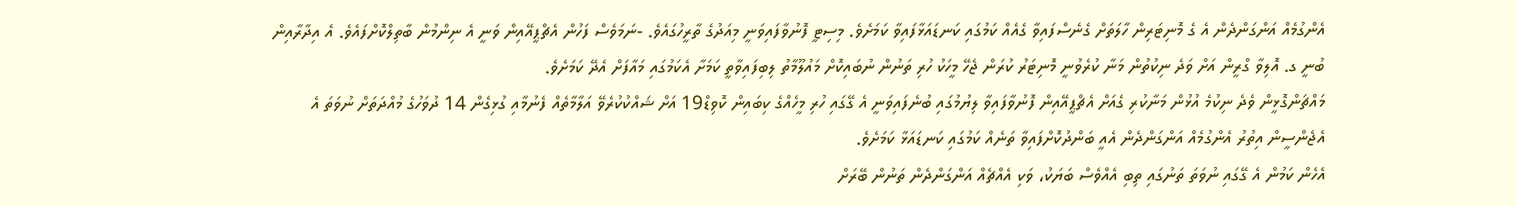އެންގުމެއް އަންގަންދެން އެ ގެ މޮނިޓަރިން ހާލަތަށް ގެނެސްފައިވާ ގެއެއް ކަމުގައި ކަނޑައަޅާފައިވާ ކަމަށެވެ. މިސިޓީ ފޮނުވާފައިވަނީ މިއަދުގެ ތާރީހުގައެވެ. -ނަމަވެސް ފަހުން އެޗްޕީއޭއިން ވަނީ އެ ނިންމުން ބާތިލްކޮށްފައެވެ. އެ އިދާރާއިން ބުނީ ގ. އޮލިވާ ގްރީން އަށް ވަދެ ނިކުތުން މަނާ ކުރެވުނީ މޮނިޓަރު ކުރަން ޖެހޭ މީހަކު ހުރި ތަނުން ނުބައިކޮށް މައުލޫމާތު ލިބިފައިވާތީ ކަމަށާ އެކަމުގައި މައާފަށް އެދޭ ކަމަށެވެ.
މައްޗަންގޮޅީން ވެދެ ނިކުމެ އުޅުން މަނާކުރި ގެއަށް އެޗްޕީއޭއިން ފޮނުވާފައިވާ ލިޔުމުގައި ބުނެފައިވަނީ އެ ގޭގައި ހުރި މީހެއްގެ ކިބައިން ކޮވިޑް19 އަށް ޝައްކުކުރެވޭ އަލާމާތެއް ފެނުމާއި ގުޅިގެން 14 ދުވަހުގެ މުއްދަތަށް ނުވަތަ އެ އެޖެންސީން އިތުރު އެންގުމެއް އަންގަންދެން އެއީ ބަންދުކޮށްފައިވާ ތަނެއް ކަމުގައި ކަނޑައަޅާ ކަމަށެވެ.
އެހެން ކަމުން އެ ގޭގައި ނުވަތަ ތަނުގައި ތިބި އެއްވެސް ބަޔަކު، ވަކި އެއްޗެއް އަންގަންދެން ތަނުން ބޭރަށް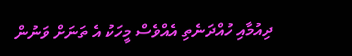ދިއުމާއި ހުއްދަނެތި އެއްވެސް މީހަކު އެ ތަނަށް ވަނުން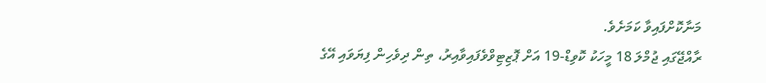މަނާކޮށްފައިވާ ކަމަށެވެ.
ރާއްޖޭގައި ޖުމްލަ 18 މީހަކު ކޮވިޑް-19 އަށް ޕޮޒިޓިވްވެފައިވާއިރު، ތިން ދިވެހިން ފިޔަވައި އޭގެ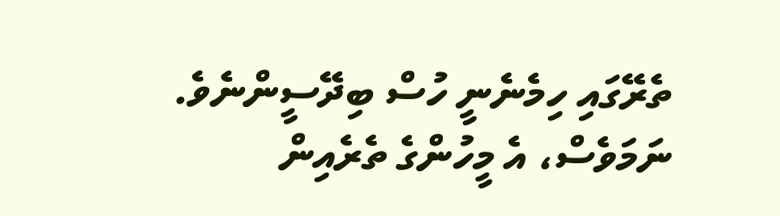ތެރޭގައި ހިމެނެނީ ހުސް ބިދޭސީންނެވެ. ނަމަވެސް، އެ މީހުންގެ ތެރެއިން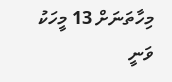މިހާތަނަށް 13 މީހަކު ވަނީ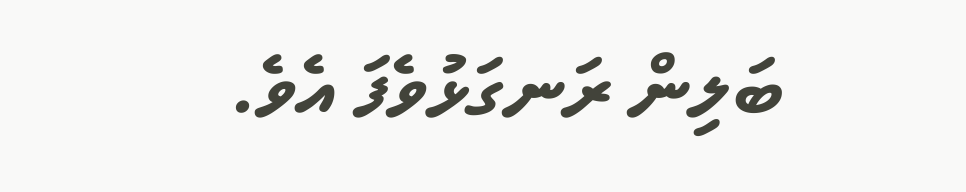ބަލިން ރަނގަޅުވެފަ އެވެ.